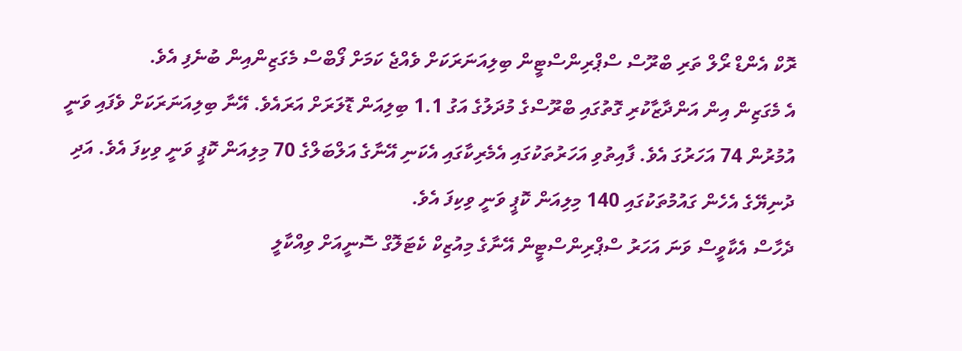ރޮކް އެންޑް ރޯލް ތަރި ބްރޫސް ސްޕްރިންސްޓީން ބިލިއަނަރަކަށް ވެއްޖެ ކަމަށް ފޯބްސް މެގަޒިންއިން ބުނެފި އެވެ.
އެ މެގަޒިން އިން އަންދާޒާކުރި ގޮތުގައި ބްރޫސްގެ މުދަލުގެ އަގު 1.1 ބިލިއަން ޑޮލަރަށް އަރައެވެ. އޭނާ ބިލިއަނަރަކަށް ވެފައި ވަނީ އުމުރުން 74 އަހަރުގަ އެވެ. ފާއިތުވި އަހަރުތަކުގައި އެމެރިކާގައި އެކަނި އޭނާގެ އަލްބަލްގެ 70 މިލިއަން ކޮޕީ ވަނީ ވިކިފަ އެވެ. އަދި ދުނިޔޭގެ އެހެން ގައުމުތަކުގައި 140 މިލިއަން ކޮޕީ ވަނީ ވިކިފަ އެވެ.
ދެހާސް އެކާވީސް ވަނަ އަހަރު ސްޕްރިންސްޓީން އޭނާގެ މިއުޒިކް ކެޓަލޮގް ސޮނީއަށް ވިއްކާލީ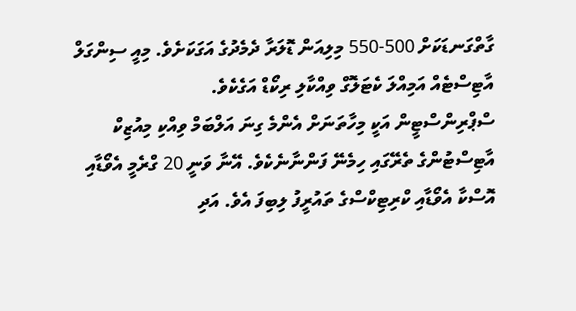ގާތްގަނޑަކަށް 500-550 މިލިއަން ޑޮލަރާ ދެމެދުގެ އަގަކަށެވެ. މިއީ ސިންގަލް އާޓިސްޓެއް އަމިއްލަ ކެޓަލޮގް ވިއްކާލި ރިކޯޑް އަގެކެވެ.
ސްޕްރިންސްޓީން އަކީ މިހާތަނަށް އެންމެ ގިނަ އަލްބަމް ވިއްކި މިއުޒިކް އާޓިސްޓުންގެ ތެރޭގައި ހިމެނޭ ފަންނާނެކެވެ. އޭނާ ވަނީ 20 ގްރެމީ އެވޯޑާއި އޮސްކާ އެވޯޑާއި ކްރިޓިކްސްގެ ތައުރީފު ލިބިފަ އެވެ. އަދި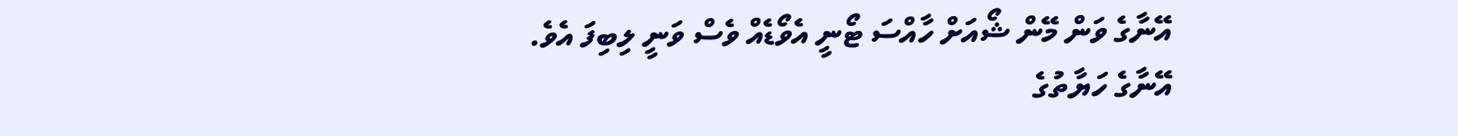އޭނާގެ ވަން މޭން ޝޯއަށް ހާއްސަ ޓޯނީ އެވޯޑެއް ވެސް ވަނީ ލިބިފަ އެވެ.
އޭނާގެ ހަޔާތުގެ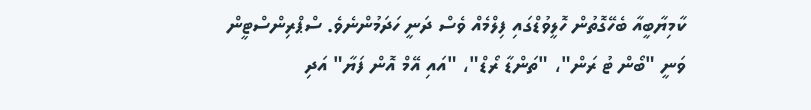ކާމިޔާބީއާ ބެހޭގޮތުން ހޮލީވުޑްގައި ފިލްމެއް ވެސް ދަނީ ހަދަމުންނެވެ. ސްޕްރިންސްޓީން ވަނީ "ބޯން ޓު ރަން"، "ތަންޑާ ރޯޑް"، "އައި އޭމް އޮން ފަޔާ" އަދި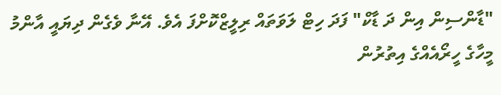"ޑާންސިން އިން ދަ ޑާކް" ފަދަ ހިޓް ލަވަތައް ރިލީޒްކޮށްފަ އެވެ. އޭނާ ވެގެން ދިޔައީ އާންމު މީހާގެ ހީރޯއެއްގެ އިތުރުން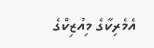އެމެރިކާގެ މިއުޒިކްގެ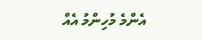އެންމެ މުހިންމު އެއް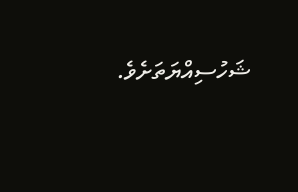ޝަހުސިއްޔަތަށެވެ.